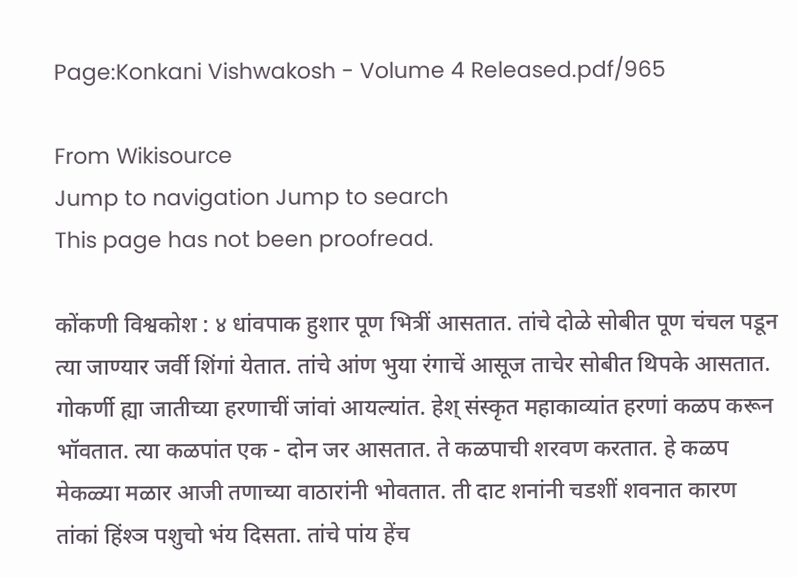Page:Konkani Vishwakosh - Volume 4 Released.pdf/965

From Wikisource
Jump to navigation Jump to search
This page has not been proofread.

कोंकणी विश्वकोश : ४ धांवपाक हुशार पूण भित्रीं आसतात. तांचे दोळे सोबीत पूण चंचल पडून त्या जाण्यार जर्वी शिंगां येतात. तांचे आंण भुया रंगाचें आसूज ताचेर सोबीत थिपके आसतात. गोकर्णी ह्या जातीच्या हरणाचीं जांवां आयल्यांत. हेश् संस्कृत महाकाव्यांत हरणां कळप करून भॉवतात. त्या कळपांत एक - दोन जर आसतात. ते कळपाची शरवण करतात. हे कळप मेकळ्या मळार आजी तणाच्या वाठारांनी भोवतात. ती दाट शनांनी चडशीं शवनात कारण तांकां हिंश्ञ पशुचो भंय दिसता. तांचे पांय हेंच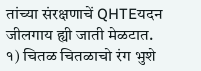तांच्या संरक्षणाचें QHTEयदन जीलगाय ह्यी जाती मेळटात. १) चितळ चितळाचो रंग भुशे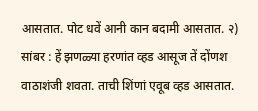आसतात. पोट धवें आनी कान बदामी आसतात. २) सांबर : हें झणळ्या हरणांत व्हड आसूज तें दोंणश वाठाशंजी शवता. ताची शिंणां एवूब व्हड आसतात.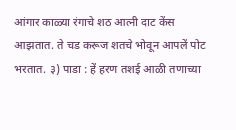आंगार काळ्या रंगाचे शठ आत्नी दाट केंस आझतात. ते चड करूज शतचे भोवून आपलें पोट भरतात. ३) पाडा : हें हरण तशई आळी तणाच्या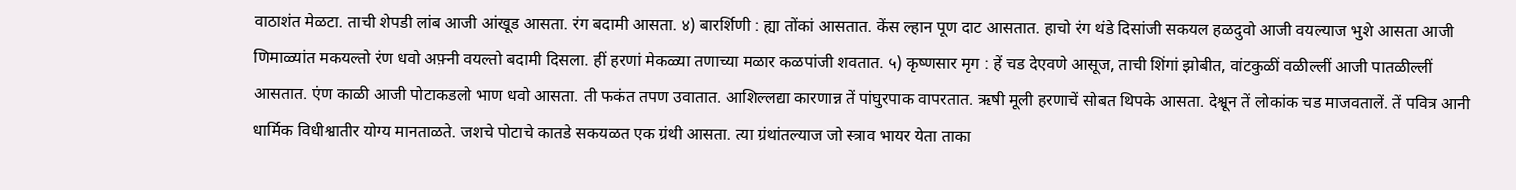वाठाशंत मेळटा. ताची शेपडी लांब आजी आंखूड आसता. रंग बदामी आसता. ४) बारर्शिणी : ह्या तोंकां आसतात. केंस ल्हान पूण दाट आसतात. हाचो रंग थंडे दिसांजी सकयल हळदुवो आजी वयल्याज भुशे आसता आजी णिमाळ्यांत मकयल्तो रंण धवो अफ़्नी वयल्तो बदामी दिसला. हीं हरणां मेकळ्या तणाच्या मळार कळपांजी शवतात. ५) कृष्णसार मृग : हें चड देएवणे आसूज, ताची शिंगां झोबीत, वांटकुळीं वळील्लीं आजी पातळील्लीं आसतात. एंण काळी आजी पोटाकडलो भाण धवो आसता. ती फकंत तपण उवातात. आशिल्लद्या कारणान्न तें पांघुरपाक वापरतात. ऋषी मूली हरणाचें सोबत थिपके आसता. देश्वून तें लोकांक चड माजवतालें. तें पवित्र आनी धार्मिक विधीश्वातीर योग्य मानताळते. जशचे पोटाचे कातडे सकयळत एक ग्रंथी आसता. त्या ग्रंथांतल्याज जो स्त्राव भायर येता ताका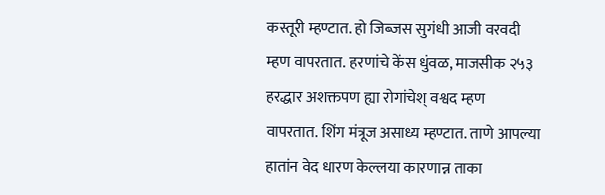कस्तूरी म्हण्टात. हो जिब्जस सुगंधी आजी वरवदी म्हण वापरतात. हरणांचे केंस धुंवळ, माजसीक २५३ हरद्धार अशक्तपण ह्या रोगांचेश् वश्वद म्हण वापरतात. शिंग मंत्रूज असाध्य म्हण्टात. ताणे आपल्या हातांन वेद धारण केल्लया कारणान्न ताका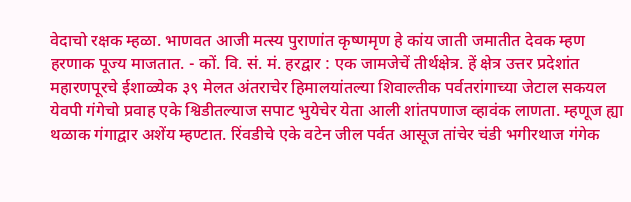वेदाचो रक्षक म्हळा. भाणवत आजी मत्स्य पुराणांत कृष्णमृण हे कांय जाती जमातीत देवक म्हण हरणाक पूज्य माजतात. - कों. वि. सं. मं. हरद्वार : एक जामजेचें तीर्थक्षेत्र. हें क्षेत्र उत्तर प्रदेशांत महारणपूरचे ईशाळ्येक ३९ मेलत अंतराचेर हिमालयांतल्या शिवाल्तीक पर्वतरांगाच्या जेटाल सकयल येवपी गंगेचो प्रवाह एके श्विडीतल्याज सपाट भुयेचेर येता आली शांतपणाज व्हावंक लाणता. म्हणूज ह्या थळाक गंगाद्वार अशेंय म्हण्टात. रिंवडीचे एके वटेन जील पर्वत आसूज तांचेर चंडी भगीरथाज गंगेक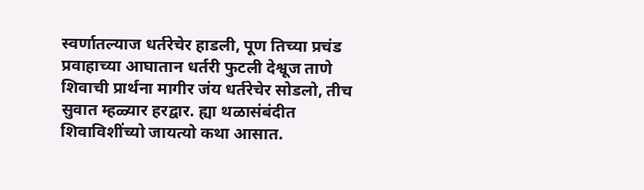स्वर्णातल्याज धर्तरेचेर हाडली, पूण तिच्या प्रचंड प्रवाहाच्या आघातान धर्तरी फुटली देश्वूज ताणे शिवाची प्रार्थना मागीर जंय धर्तरेचेर सोडलो, तीच सुवात म्हळ्यार हरद्वार. ह्या थळासंबंदीत शिवाविशींच्यो जायत्यो कथा आसात.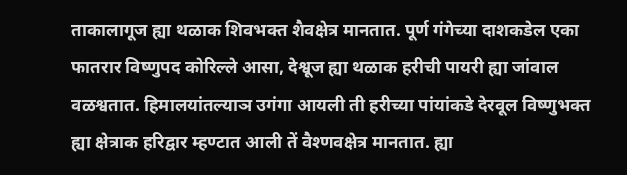ताकालागूज ह्या थळाक शिवभक्त शैवक्षेत्र मानतात. पूर्ण गंगेच्या दाशकडेल एका फातरार विष्णुपद कोरिल्ले आसा, देश्वूज ह्या थळाक हरीची पायरी ह्या जांवाल वळश्वतात. हिमालयांतल्याञ उगंगा आयली ती हरीच्या पांयांकडे देरवूल विष्णुभक्त ह्या क्षेत्राक हरिद्वार म्हण्टात आली तें वैश्णवक्षेत्र मानतात. ह्या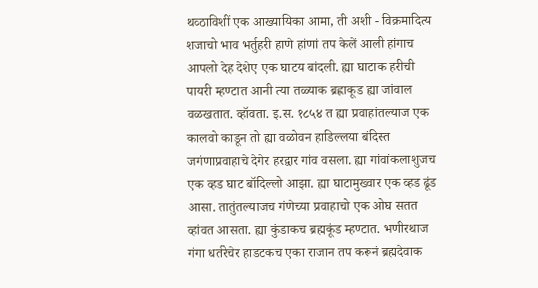थव्ठाविशीं एक आख्यायिका आमा, ती अशी - विक्रमादित्य शजाचो भाव भर्तुहरी हाणे हांणां तप केलें आली हांगाच आपलो देह देशेए एक घाटय बांदली. ह्या घाटाक हरीची पायरी म्हण्टात आनी त्या तळ्याक ब्रह्लाकूड ह्या जांवाल वळखतात. व्हॉवता. इ.स. १८५४ त ह्या प्रवाहांतल्याज एक कालवो काडून तो ह्या वळोवन हाडिल्लया बंदिस्त जगंणाप्रवाहाचे देगेर हरद्वार गांव वसला. ह्या गांवांकलाशुजच एक व्हड घाट बॉदिल्लो आझा. ह्या घाटामुख्वार एक व्हड ढूंड आसा. तातुंतल्याजच गंणेच्या प्रवाहाचो एक ओघ सतत व्हांवत आसता. ह्या कुंडाकच ब्रह्मकूंड म्हण्टात. भणीरथाज गंगा धर्तरेचेर हाडटकच एका राजान तप करूनं ब्रह्मदेवाक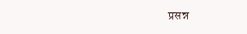प्रसन्न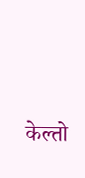केल्तो